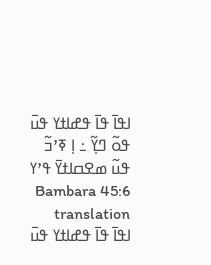ߊߟߊ߫ ߟߊ߫ ߟߝߊߙߌ ߟߎ߫ ߟߋ߬ ߣߌ߲߬ ߸ ߊ߲ ߧߴߏ߬ ߟߎ߬ ߘߐߛߊߙߌ߫ ߟߴߌ 45:6 Bambara translation
ߊߟߊ߫ ߟߊ߫ ߟߝߊߙߌ ߟߎ߫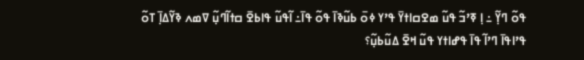ߟߋ߬ ߣߌ߲߬ ߸ ߊ߲ ߧߴߏ߬ ߟߎ߬ ߘߐߛߊߙߌ߫ ߟߴߌ ߦߋ߫ ߕߎ߬ߢߊ߫ ߟߋ߬ ߟߊ߫߸ ߊ߬ߟߎ߬ ߟߊߕߐ߫ ߛߙߊ߬ߣߎ߲߬ ߜߘߍ ߢߌ߬ߡߊ߲߫ ߠߋ߬ ߟߴߊߟߊ߫ ߣߴߊ߬ ߟߊ߫ ߟߝߊߙߌ ߟߎ߬ ߞߐ߫ ߡߎ߬ߕߎ߲߬؟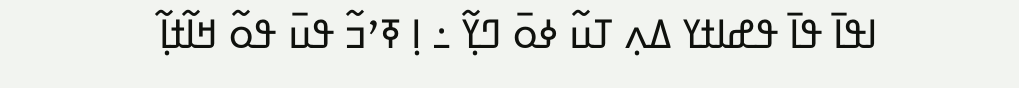ߊߟߊ߫ ߟߊ߫ ߟߝߊߙߌ ߡߍ߲ ߠߎ߬ ߦߋ߫ ߣߌ߲߬ ߸ ߊ߲ ߧߴߏ߬ ߟߎ߫ ߟߋ߬ ߞߊ߬ߙߊ߲߬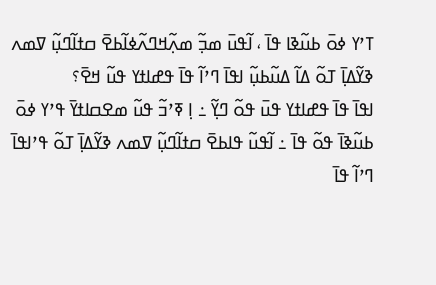ߠߴߌ ߦߋ߫ ߕߎ߬ߢߊ ߟߊ߫ ، ߊ߬ߟߎ߫ ߘߏ߲߬ ߘߍ߲߬ߞߣߍ߬ߦߊ߬ߕߐ߫ ߛߙߊ߬ߣߎ߲߬ ߜߘߍ ߢߌ߬ߡߊ߲߫ ߠߋ߬ ߡߊ߬ ߡߎ߬ߕߎ߲߬ ߊߟߊ߫ ߣߴߊ߬ ߟߊ߫ ߟߝߊߙߌ ߟߎ߬ ߞߐ߫؟
ߊߟߊ߫ ߟߊ߫ ߟߝߊߙߌ ߟߎ߫ ߟߋ߬ ߣߌ߲߬ ߸ ߊ߲ ߧߴߏ߬ ߟߎ߬ ߘߐߛߊߙߌ߫ ߟߴߌ ߦߋ߫ ߕߎ߬ߢߊ߫ ߟߋ߬ ߟߊ߫ ߸ ߊ߬ߟߎ߬ ߟߊߕߐ߫ ߛߙߊ߬ߣߎ߲߬ ߜߘߍ ߢߌ߬ߡߊ߲߫ ߠߋ߬ ߟߴߊߟߊ߫ ߣߴߊ߬ ߟߊ߫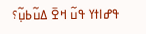ߟߝߊߙߌ ߟߎ߬ ߞߐ߫ ߡߎ߬ߕߎ߲߬؟